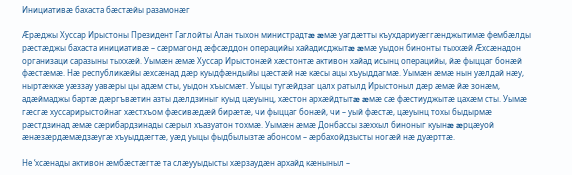Инициативӕ бахаста бӕстӕйы разамонӕг

Æрæджы Хуссар Ирыстоны Президент Гаглойты Алан тыхон министрадтæ æмæ уагдæтты къухдариуæггæнджытимæ фембæлды рæстæджы бахаста инициативæ – сæрмагонд æфсæддон операцийы хайадисджытæ æмæ уыдон бинонты тыххæй Æхсæнадон организаци саразыны тыххæй. Уымæн æмæ Хуссар Ирыстонæй хæстонтæ активон хайад исынц операцийы, йæ фыццаг бонæй фæстæмæ. Нæ республикæйы æхсæнад дæр куыдфæндыйы цæстæй нæ кæсы ацы хъуыддагмæ. Уымæн æмæ нын уæлдай нæу, ныртæккæ уæззау уавæры цы адæм сты, уыдон хъысмæт. Уыцы тугæйдзаг цалх ратылд Ирыстоныл дæр æмæ йæ зонæм, адæймаджы бартæ дæргъвæтин азты дæлдзиныг куыд цæуынц, хæстон архæйдтытæ æмæ сæ фæстиуджытæ цахæм сты. Уымæ гæсгæ хуссарирыстойнаг хæстхъом фæсивæдæй бирæтæ, чи фыццаг бонæй, чи – уый фæстæ, цæуынц тохы быдырмæ рæстдзинад æмæ сæрибардзинады сæрыл хъазуатон тохмæ. Уымæн æмæ Донбассы зæххыл биноныг куынæ æрцæуой æнæзæрдæмæдзæугæ хъуыддæгтæ, уæд уыцы фыдбылызтæ абонсом – æрбахойдзысты ногæй нæ дуæрттæ.

Не ‘хсæнады активон æмбæстæгтæ та слæууыдысты хæрзаудæн архайд кæныныл –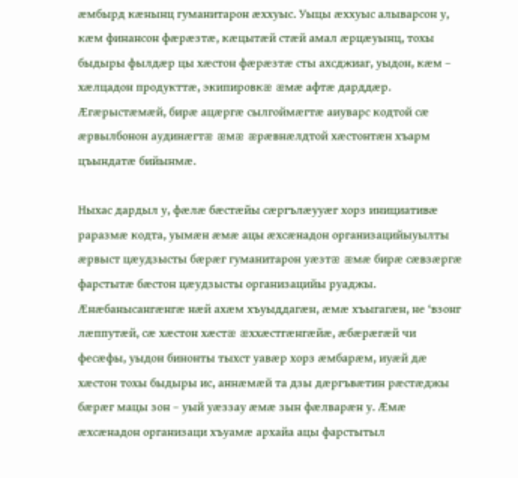æмбырд кæнынц гуманитарон æххуыс. Уыцы æххуыс алыварсон у, кæм финансон фæрæзтæ, кæцытæй стæй амал æрцæуынц, тохы быдыры фылдæр цы хæстон фæрæзтæ сты ахсджиаг, уыдон, кæм – хæлцадон продукттæ, экипировкæ æмæ афтæ дарддæр. Æгæрыстæмæй, бирæ ацæргæ сылгоймæгтæ аиуварс кодтой сæ æрвылбонон аудинæгтæ æмæ æрæвнæлдтой хæстонтæн хъарм цъындатæ бийынмæ.

Ныхас дардыл у, фæлæ бæстæйы сæргълæууæг хорз инициативæ раразмæ кодта, уымæн æмæ ацы æхсæнадон организацийыуылты æрвыст цæудзысты бæрæг гуманитарон уæзтæ æмæ бирæ сæвзæргæ фарстытæ бæстон цæудзысты организацийы руаджы. Æнæбанысангæнгæ нæй ахæм хъуыддагæн, æмæ хъыгагæн, не ‘взонг лæппутæй, сæ хæстон хæстæ æххæстгæнгæйæ, æбæрæгæй чи фесæфы, уыдон бинонты тыхст уавæр хорз ӕмбарӕм, иуæй дæ хæстон тохы быдыры ис, аннæмæй та дзы дæргъвæтин рæстæджы бæрæг мацы зон – уый уæззау ӕмӕ зын фæлварæн у. Æмæ æхсæнадон организаци хъуамæ архайа ацы фарстытыл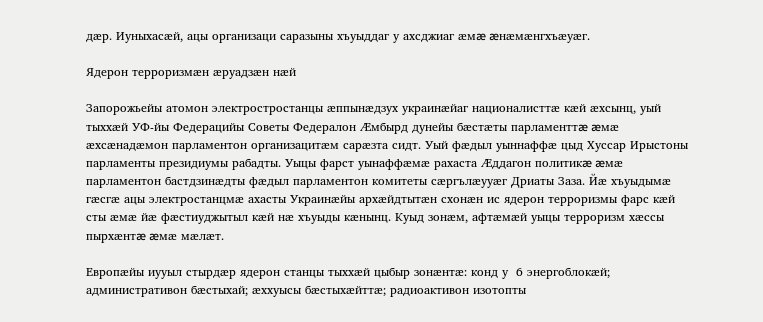дæр. Иуныхасæй, ацы организаци саразыны хъуыддаг у ахсджиаг æмæ æнæмæнгхъæуæг.

Ядерон терроризмӕн ӕруадзӕн нӕй

Запорожьейы атомон электростростанцы æппынæдзух украинæйаг националисттæ кæй æхсынц, уый тыххӕй УФ-йы Федерацийы Советы Федералон Æмбырд дунейы бæстæты парламенттæ æмæ æхсæнадæмон парламентон организацитæм сарæзта сидт. Уый фæдыл уыннаффæ цыд Хуссар Ирыстоны парламенты президиумы рабадты. Уыцы фарст уынаффæмæ рахаста Æддагон политикæ æмæ парламентон бастдзинæдты фæдыл парламентон комитеты сæргълæууæг Дриаты Заза. Йæ хъуыдымæ гæсгæ ацы электростанцмæ ахасты Украинæйы архæйдтытæн схонæн ис ядерон терроризмы фарс кæй сты æмæ йæ фæстиуджытыл кӕй нæ хъуыды кæнынц. Куыд зонæм, афтæмæй уыцы терроризм хæссы пырхæнтæ æмæ мæлæт.

Европæйы иууыл стырдæр ядерон станцы тыххæй цыбыр зонæнтæ: конд у  6 энергоблокæй; административон бæстыхай; æххуысы бæстыхæйттæ; радиоактивон изотопты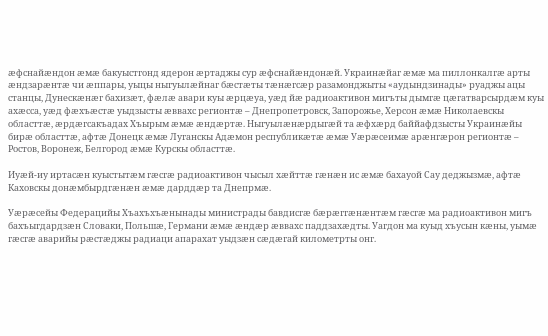æфснайæндон æмæ бакуыстгонд ядерон æртаджы сур æфснайæндонæй. Украинӕйаг ӕмӕ ма пиллонкалгӕ арты ӕндзарӕнтӕ чи ӕппары, уыцы ныгуылӕйнаг бӕстӕты тӕнӕгсӕр разамонджыты «аудындзинады» руаджы ацы станцы, Дунескӕнӕг бахизӕт, фӕлӕ авари куы ӕрцӕуа, уӕд йӕ радиоактивон мигъты дымгæ цӕгатварсырдæм куы ахæсса, уæд фӕхъӕстӕ уыдзысты ӕввахс регионтӕ – Днепропетровск, Запорожье, Херсон ӕмӕ Николаевскы областтӕ, ӕрдӕгсакъадах Хъырым ӕмӕ ӕндӕртӕ. Ныгуылӕнӕрдыгӕй та ӕфхӕрд баййафдзысты Украинӕйы бирӕ областтӕ, афтӕ Донецк ӕмӕ Луганскы Адӕмон республикӕтӕ ӕмӕ Уӕрӕсеимæ арӕнгӕрон регионтӕ – Ростов, Воронеж, Белгород ӕмӕ Курскы областтӕ.

Иуӕй-иу иртасӕн куыстытӕм гӕсгӕ радиоактивон чысыл хӕйттӕ гӕнӕн ис ӕмӕ бахауой Сау деджызмӕ, афтӕ Каховскы донӕмбырдгӕнӕн ӕмӕ дарддӕр та Днепрмӕ.

Уӕрӕсейы Федерацийы Хъахъхъӕнынады министрады бавдисгӕ бӕрӕггӕнӕнтӕм гӕсгӕ ма радиоактивон мигъ бахъыгдардзӕн Словаки, Польшӕ, Германи ӕмӕ ӕндӕр ӕввахс паддзахӕдты. Уагдон ма куыд хъусын кӕны, уымӕ гӕсгӕ аварийы рӕстӕджы радиаци апарахат уыдзӕн сӕдӕгай километрты онг.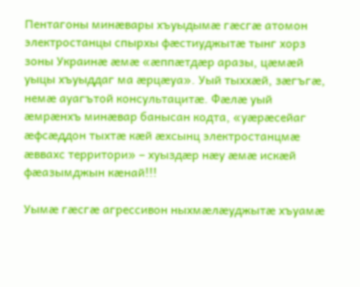Пентагоны минæвары хъуыдымæ гæсгæ атомон электростанцы спырхы фæстиуджытæ тынг хорз зоны Украинæ æмæ «æппæтдæр аразы, цæмæй уыцы хъуыддаг ма æрцæуа». Уый тыххæй, зæгъгæ, немæ ауагътой консультацитæ. Фæлæ уый æмрæнхъ минæвар банысан кодта, «уæрæсейаг æфсæддон тыхтæ кæй æхсынц электростанцмæ æввахс территори» – хуыздæр нæу æмæ искæй фæазымджын кæнай!!!

Уымӕ гӕсгӕ агрессивон ныхмӕлӕуджытӕ хъуамӕ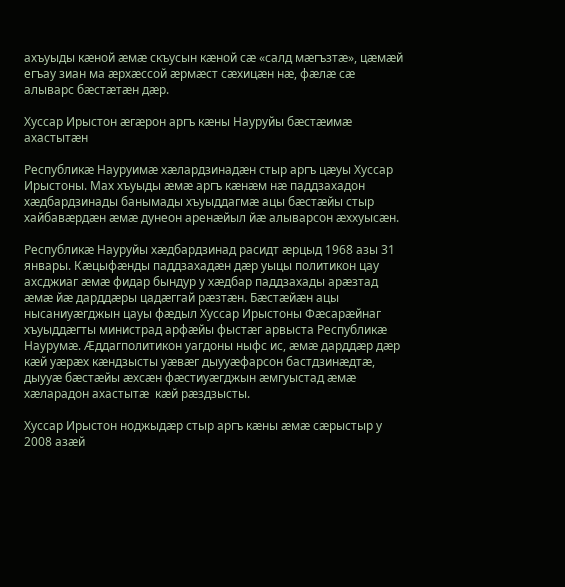ахъуыды кӕной ӕмӕ скъусын кӕной сӕ «салд мӕгъзтӕ», цӕмӕй егъау зиан ма ӕрхӕссой ӕрмӕст сӕхицӕн нӕ, фӕлӕ сӕ алыварс бӕстӕтӕн дӕр.

Хуссар Ирыстон ӕгӕрон аргъ кӕны Науруйы бӕстӕимӕ ахастытӕн

Республикӕ Науруимӕ хӕлардзинадӕн стыр аргъ цӕуы Хуссар Ирыстоны. Мах хъуыды ӕмӕ аргъ кӕнӕм нӕ паддзахадон хӕдбардзинады банымады хъуыддагмӕ ацы бӕстӕйы стыр хайбавӕрдӕн ӕмӕ дунеон аренӕйыл йæ алыварсон ӕххуысæн.

Республикӕ Науруйы хӕдбардзинад расидт ӕрцыд 1968 азы 31 январы. Кӕцыфӕнды паддзахадӕн дӕр уыцы политикон цау ахсджиаг æмæ фидар бындур у хӕдбар паддзахады арӕзтад ӕмӕ йӕ дарддӕры цадӕггай рӕзтӕн. Бӕстӕйӕн ацы нысаниуӕгджын цауы фӕдыл Хуссар Ирыстоны Фӕсарӕйнаг хъуыддӕгты министрад арфӕйы фыстӕг арвыста Республикӕ Наурумӕ. Æддагполитикон уагдоны ныфс ис, ӕмӕ дарддӕр дӕр кӕй уӕрӕх кӕндзысты уӕвӕг дыууӕфарсон бастдзинӕдтӕ, дыууӕ бӕстӕйы ӕхсӕн фӕстиуӕгджын ӕмгуыстад ӕмӕ хӕларадон ахастытӕ  кӕй рӕздзысты.

Хуссар Ирыстон ноджыдæр стыр аргъ кӕны ӕмӕ сӕрыстыр у 2008 азӕй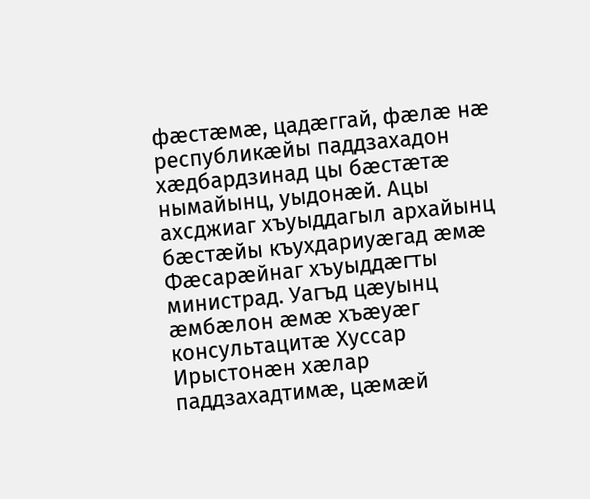фӕстӕмӕ, цадӕггай, фӕлӕ нӕ республикӕйы паддзахадон хӕдбардзинад цы бӕстӕтӕ нымайынц, уыдонӕй. Ацы ахсджиаг хъуыддагыл архайынц бӕстӕйы къухдариуæгад æмæ Фӕсарӕйнаг хъуыддӕгты министрад. Уагъд цӕуынц æмбæлон æмæ хъӕуӕг консультацитӕ Хуссар Ирыстонӕн хӕлар паддзахадтимӕ, цӕмӕй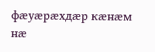фӕуӕрӕхдӕр кӕнӕм нӕ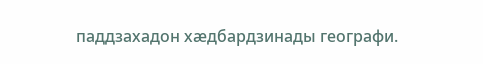паддзахадон хӕдбардзинады географи.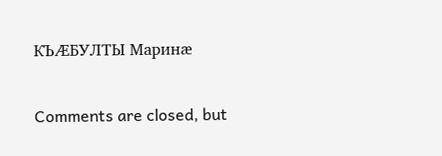КЪÆБУЛТЫ Маринæ

Comments are closed, but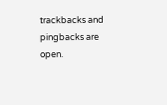trackbacks and pingbacks are open.